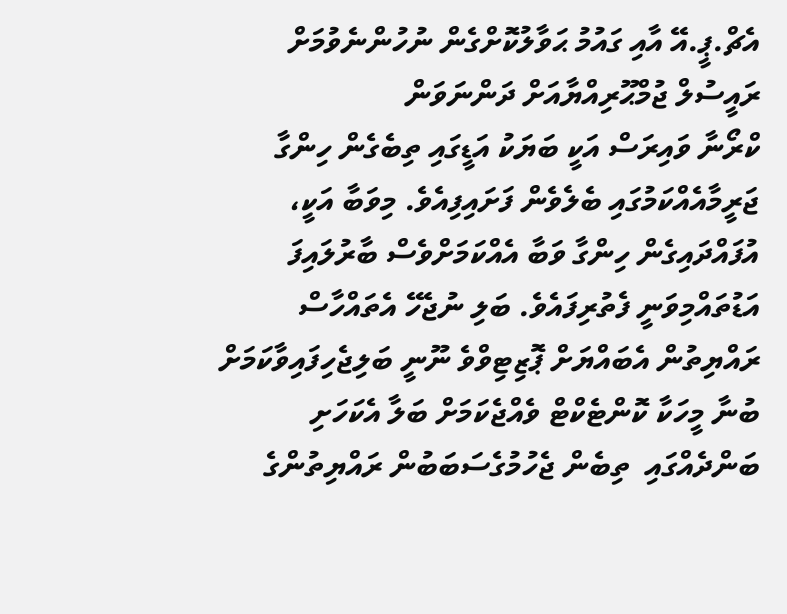އެޗް.ޕީ.އޭ އާއި ގައުމު ޙަވާލުކޮށްގެން ނުހުންނެވުމަށް ރައީސުލް ޖުމްޙޫރިއްޔާއަށް ދަންނަވަން
ކްރޯނާ ވައިރަސް އަކީ ބަޔަކު އަޑީގައި ތިބެގެން ހިންގާ ޖަރީމާއެއްކަމުގައި ބެލެވެން ފަށައިފިއެވެ. މިވަބާ އަކީ، އުފައްދައިގެން ހިންގާ ވަބާ އެއްކަމަށްވެސް ބާރުލައިފަ އަޑުތައްމިވަނީ ފެތުރިފައެވެ. ބަލި ނުޖެހޭ އެތައްހާސް  ރައްޔިތުން އެބައްޔަށް ޕޮޒިޓިވްވެ ނޫނީ ބަލިޖެހިފައިވާކަމަށް ބުނާ މީހަކާ ކޮންޓެކްޓް ވެއްޖެކަމަށް ބަލާ އެކަހަށި ބަންދެއްގައި  ތިބެން ޖެހުމުގެސަބަބުން ރައްޔިތުންގެ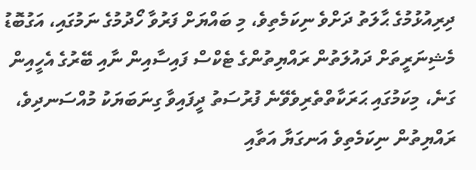ދިރިއުޅުމުގެ ޙާލަތު ދަށްވެ ނިކަމެތިވެ، މި ބައްޔަށް ފަރުވާ ހޯދުމުގެ ނަމުގައި، އަގުބޮޑު މެޝިނަރީތަށް ދައުލަތުން ރައްޔިތުންގެ ޓެކްސް ފައިސާއިން ނާއި ބޭރުގެ އެހީއިން ގަނެ، މިކަމުގައި ޙަރަކާތްތެރިވެވޭނެ ފުރުސަތު ދީފައިވާ ގިނަބަޔަކު މުއްސަނދިވެ، ރައްޔިތުން ނިކަމެތިވެ އަނގަޔާ އަތާއި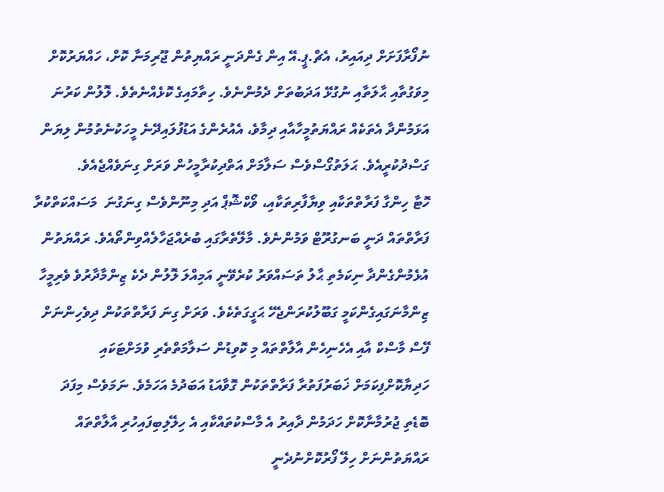ނުފޯރާފަށަށް ދިއައިރު، އެޗް.ޕީ.އޭ އިން ގެންދަނީ ރައްޔިތުން ޖޫރިމަނާ ކޮށް، ހައްޔަރުކޮށް މިވަގުތާއި ޙާލަތާއި ނުގުޅޭ އަދަބުތަށް ދެމުންނެވެ. ހިތާމައިގެ ކޮޅެއްނެތެވެ. ލޮލުން ކަރުނަ އަޅަމުންދާ އެތަކެއް ރައްޔަތުމީހާއާއި ދިމާވެ، އެއުރެންގެ އަޑުފުލައިދޭނެ މީހަކުނެތުމުން ލިޔަން ގަސްދުކުރީއެވެ. ޙަލަތުގޯސްވެސް ސަލާމަށް އަތްދިކުރާމީހުން ވަރަށް ގިނަވެއްޖެއެވެ.
ހޮޓާ ހިންގާ ފަރާތްތަކާއި ވިޔާފާރިތަކާއި، ވޯކްޝޮޕް އަދި މިނޫންވެސް ގިނަގުނަ  މަސައްކަތްކުރާ ފަރާތްތައް ދަނީ ބަނގުރޫޓް ވަމުންނެވެ. މާލޭތެރާގައި ބުރެއްޖަހާލެއްވިންތޯއެވެ. ރައްޔަތުން އުޅެމުންގެންދާ ނިކަމެތި ޙާލު ތަސައްވަރު ކުރެވޭނީ އަމިއްލަ ލޮލުން ދެކެ ޒިންމާދާރުވެ ވެރިމީހާ ޒިންމާނަގައިގެންކަމީ ގަބޫލުކުރަންޖެހޭ ޙަގީގަތެކެވެ. ވަރަށް ގިނަ ފަރާތްތަކުން ދިވެހިންނަށް ފޭސް މާސްކް އާއި އެހެނިހެން އާލާތްތައް މި ކޮވިޑުން ސަލާމަތްތެރި ވުމަށްޓަކައި ހަދިޔާކޮށްފިކަމަށް ޚަބަރުފަތުރާ ފަރާތްތަކުން ގޮވާއަޑު އަބަދުމެ އަހަމެވެ. ނަމަވެސް މިފަދަ ބޮޑެތި ޖުރުމާނާކޮށް ހަދަމުން ދާއިރު އެ މާސްކުތައްކާއި އެ ހިލޭލިބިފައިހުރި އާލާތްތައް ރައްޔަތުންނަށް ހިލޭ ފޯރުކޮށްނުދެނީ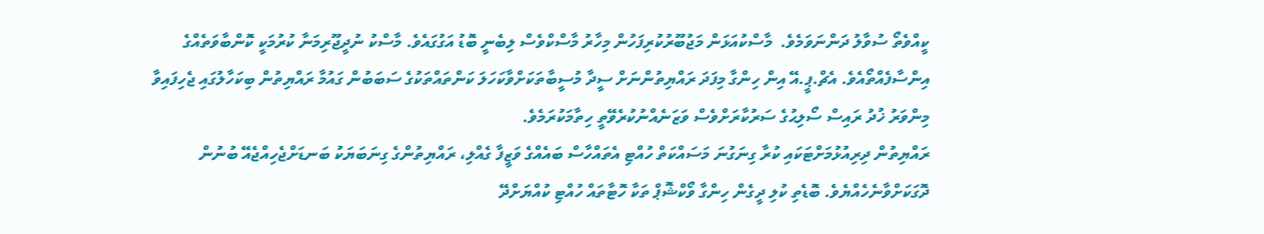ކީއްވެތޯ ސުވާލު ދަންނަވަމެވެ.  މާސްކުއަޅަން މަޖުބޫރުކުރިފަހުން މިހާރު މާސްކްވެސް ލިބެނީ ބޮޑު އަގުގައެވެ. މާސްކު ނުދީޖޫރިމަނާ ކުރުމަކީ ކޮންބާވަތެއްގެ އިންސާފެއްތޯއެވެ. އެޗް.ޕީ.އޭ އިން ހިންގާ މިފަދަ ރައްޔިތުންނަށް ސީދާ މުސީބާތަކަށްވާކަހަލަ ކަންތައްތަކުގެ ސަބަބުން ގައުމާ ރައްޔިތުން ބިކަހާލުގައި ޖެހިފައިވާ މިންވަރު ޚުދު ރައިސް ސޯލިޙުގެ ސަރުކާރަށްވެސް ވަޒަނެއްނުކުރެވޭތީ ހިތާމަކުރަމެވެ.
ރައްޔިތުން ދިރިއުޅުމަށްޓަކައި ކުރާ ގިނަގުނަ މަސައްކަތް ހުއްޓި އެތައްހާސް ބައެއްގެ ވަޒީފާ ގެއްލި، ރައްޔިތުންގެ ގިނަބަޔަކު ބަނޑަށްޖެހިއްޖެއޭ ބުނުން ދޮގަކަށްވާނެހެއްޔެވެ. ބޮޑެތި ކުލި ދީގެން ހިންގާ ވޯކްޝޮޕް ތަކާ ހޮޓާތައް ހުއްޓި ކުއްޔަށްދޭ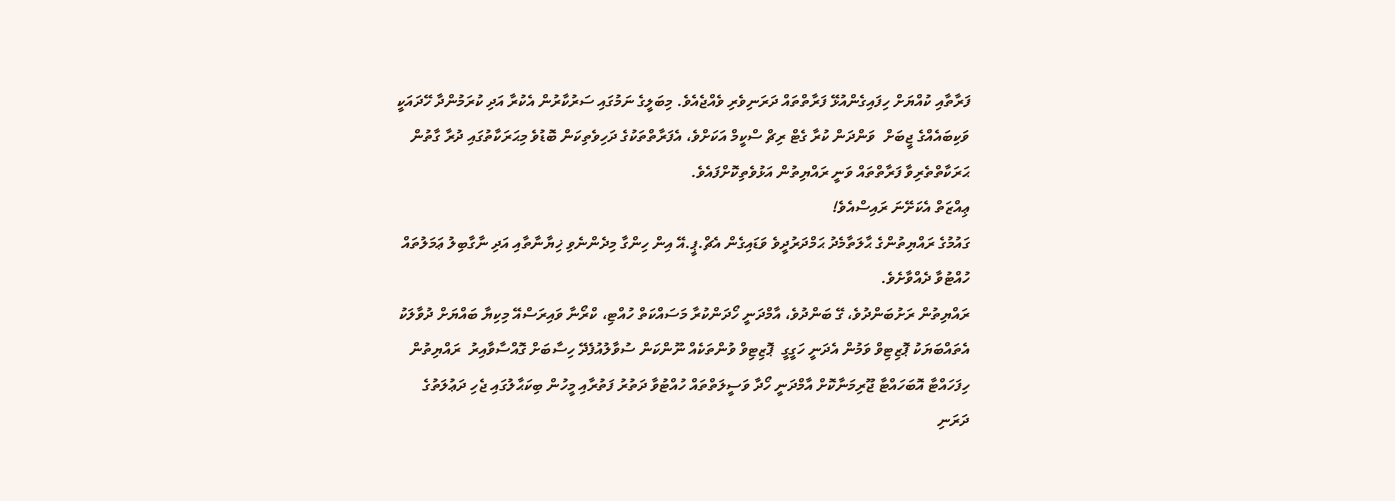ފަރާތާއި ކުއްޔަށް ހިފައިގެންއުޅޭ ފަރާތްތައް ދަރަނިވެރި ވެއްޖެއެވެ. މިބަލީގެ ނަމުގައި ސަރުކާރުން އެކުރާ އަދި ކުރަމުންދާ ހޭދައަކީ ވަކިބައެއްގެ ޖީބަށް  ވަންދަން ކުރާ ގެޓް ރިޗް ސްކީމް އަކަށްވެ، އެފަރާތްތަކުގެ ދަހިވެތިކަން ބޮޑުވެ މިޙަރަކާތުގައި ދުރާ ގާތުން ޙަރަކާތްތެރިވާ ފަރާތްތައް ވަނީ ރައްޔިތުން އަޅުވެތިކޮށްފައެވެ.
ޢިއްޒަތް އެކަށޭނަ ރައިސްއެވެ!
ގައުމުގެ ރައްޔިތުންގެ ޙާލަތާމެދު ޙަމްދަރުދީވެ ވަޑައިގެން އެޗް.ޕީ.އޭ އިން ހިންގާ މިދެންނެވި ޚިޔާނާތާއި އަދި ނާގާބިލު ޢަމަލުތައް ހުއްޓުވާ ދެއްވާށެވެ.
ރައްޔިތުން ރަށުބަންދުވެ، ގޭ ބަންދުވެ، އާމްދަނީ ހޯދަންކުރާ މަސައްކަތް ހުއްޓި، ކްރޯނާ ވައިރަސްއޭ މިކިޔާ ބައްޔަށް ދުވާލަކު އެތައްބަޔަކު ޕޮޒިޓިވް ވަމުން އެދަނީ ހަގީގީ  ޕޮޒިޓިވް ވުންތަކެއް ނޫންކަން ސުވާލުއުފެދޭ ހިސާބަށް ގޮއްސާވާއިރު  ރައްޔިތުން ހިފަހައްޓާ އޮބަހައްޓާ ޖޫރިމަނާކޮށް އާމްދަނީ ހޯދާ ވަސީލަތްތައް ހުއްޓުވާ ދަތުރު ފަތުރާއި މީހުން ބިކަޙާލުގައި ޖެހި ދަޢުލަތުގެ ދަރަނި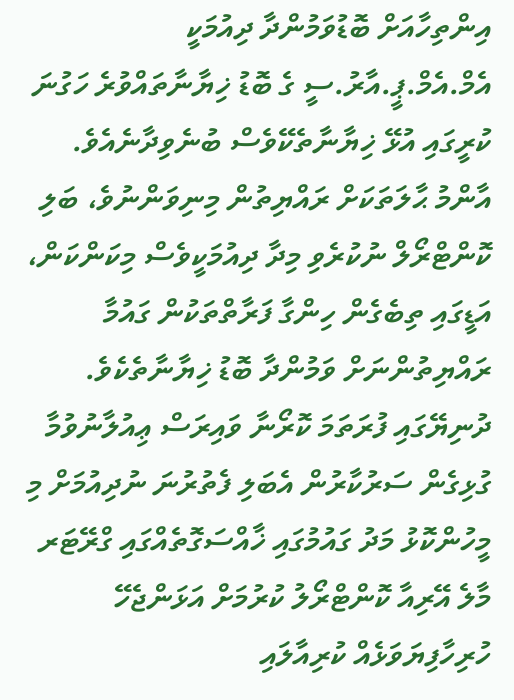އިންތިހާއަށް ބޮޑުވަމުންދާ ދިއުމަކީ އެމް.އެމް.ޕީ.އާރު.ސީ ގެ ބޮޑު ޚިޔާނާތައްވުރެ ހަގުނަ ކުރީގައި އުޅޭ ޚިޔާނާތެކޭވެސް ބުނެވިދާނެއެވެ. އާންމު ޙާލަތަކަށް ރައްޔިތުން މިނިވަންނުވެ، ބަލި ކޮންޓްރޯލް ނުކުރެވި މިދާ ދިއުމަކީވެސް މިކަންކަން، އަޑީގައި ތިބެގެން ހިންގާ ފަރާތްތަކުން ގައުމާ ރައްޔިތުންނަށް ވަމުންދާ ބޮޑު ޚިޔާނާތެކެވެ. ދުނިޔޭގައި ފުރަތަމަ ކޮރޯނާ ވައިރަސް ޢިއުލާނުވުމާ ގުޅިގެން ސަރުކާރުން އެބަލި ފެތުރުނަ ނުދިއުމަށް މި މީހުންކޮޅު މަދު ގައުމުގައި ޚާއްސަގޮތެއްގައި ގްރޭޓަރ މާލެ އޭރިއާ ކޮންޓްރޯލު ކުރުމަށް އަޅަންޖެހޭ ހުރިހާފިޔަވަޅެއް ކުރިއާލައި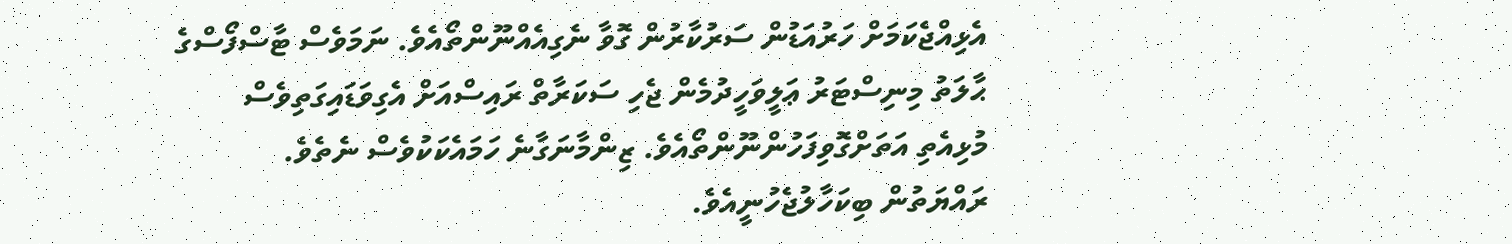އެޅިއްޖެކަމަށް ހަރުއަޑުން ސަރުކާރުން ގޮވާ ނެގިއެއްނޫންތޯއެވެ. ނަމަވެސް ޓާސްފޯސްގެ ޙާލަތު މިނިސްޓަރު ޢަލީވަހީދުމެން ޖެހި ސަކަރާތް ރައިސްއަށް އެގިވަޑައިގަތިވެސް މުޅިއެތި އަތަށްގޮވިފަހުންނޫންތޯއެވެ. ޒިންމާނަގާނެ ހަމައެކަކުވެސް ނެތެވެ. ރައްޔަތުން ބިކަހާލުޖެހުނީއެވެ.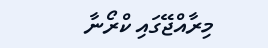މިރާއްޖޭގައި ކްރޯނާ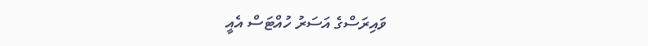ވައިރަސްގެ އަސަރު ހުއްޓަސް އެއީ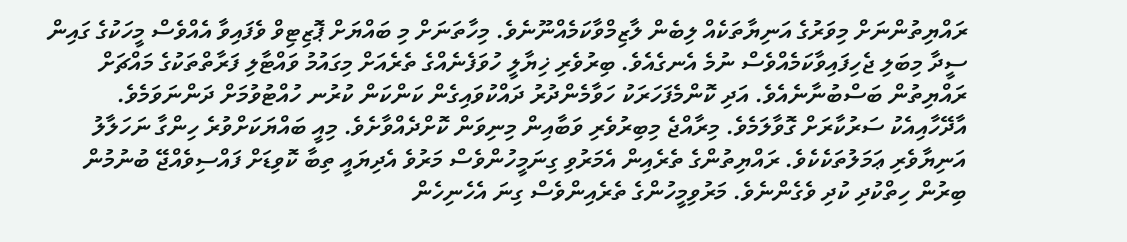ރައްޔިތުންނަށް މިވަރުގެ އަނިޔާތަކެއް ލިބެން ލާޒިމްވާކަމެއްނޫނެވެ. މިހާތަނަށް މި ބައްޔަށް ޕޮޒިޓިވް ވެފައިވާ އެއްވެސް މީހަކުގެ ގައިން ސީދާ މިބަލި ޖެހިފައިވާކަމެއްވެސް ނުމެ އެނގެއެވެ. ބިރުވެރި ޚިޔާލީ ހުވަފެނެއްގެ ތެރެއަށް މިގައުމު ވައްޓާލި ފަރާތްތަކުގެ މައްޗަށް ރައްޔިތުން ބަސްބުނާނެއެވެ. އަދި ކޮންމެފަހަރަކު ހަވާމެންދުރު ދައްކުވައިގެން ކަންކަން ކުރުނ ހުއްޓުވުމަށް ދަންނަވަމެވެ.
އާދޭހާއިއެކު ސަރުކާރަށް ގޮވާލަމެވެ. މިރާއްޖެ މިބިރުވެރި ވަބާއިން މިނިވަން ކޮށްދެއްވާށެވެ. މިއީ ބައްޔަކަށްވުރެ ހިންގާ ނަހަލާލު އަނިޔާވެރި ޢަމަލުތަކެކެވެ. ރައްޔިތުންގެ ތެރެއިން އެމަރުވި ގިނަމީހުންވެސް މަރުވެ އެދިޔައީ ތިބާ ކޮވިޑަށް ފައްސިވެއްޖޭ ބުނުމުން ބިރުން ހިތްކުދި ކުދި ވެގެންނެވެ. މަރުވިމީހުންގެ ތެރެއިންވެސް ގިނަ އެހެނިހެން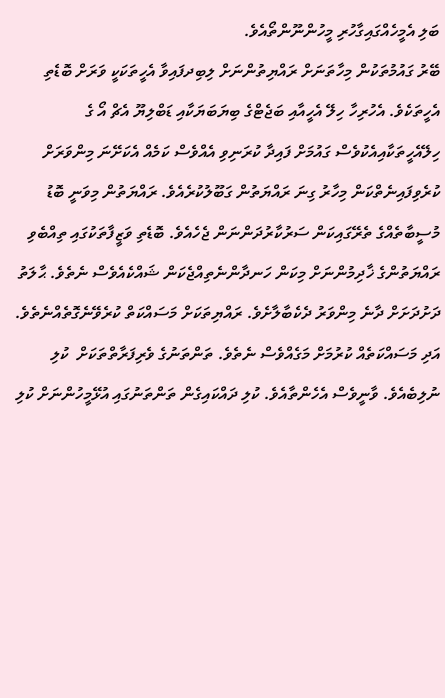ބަލި އެމީހެއްގައިގާހުރި މީހުންނޫންތޯއެވެ.
ބޭރު ގައުމުތަކުން މިހާތަނަށް ރައްޔިތުންނަށް ލިބިދފައިވާ އެހީތަކަކީ ވަރަށް ބޮޑެތި އެހީތަކެވެ. އެހުރިހާ ހިލޭ އެހީއާއި ބަޖެޓްގެ ބިޔަބަޔަކާއި ޑަބްލިޔޫ އެޗް އޯ ގެ ހިލޭއެހީތަކާއިއެކުވެސް ގައުމަށް ފައިދާ ކުރަނިވި އެއްވެސް ކަމެއް އެކަށޭނަ މިންވަރަށް ކުރެވިފައިނެތްކަން މިހާރު ގިނަ ރައްޔަތުން ގަބޫލުކުރެއެވެ. ރައްޔަތުން މިވަނީ ބޮޑު މުސީބާތެއްގެ ތެރޭގައިކަން ސަރުކާރުދަންނަން ޖެހެއެވެ. ބޮޑެތި ވަޒީފާތަކުގައި ތިއްބެވި ރައްޔަތުންގެ ޚާދިމުންނަށް މިކަން ހަނދާންނެތިއްޖެކަން ޝައްކެއެވެސް ނެތެވެ. ޙާލަތު ދަށުދަށަށް ދާނެ މިންވަރު ދެކެބާލާށެވެ. ރައްޔިތަކަށް މަސައްކަތް ކުރެވޭނެގޮތެއްނެތެވެ. އަދި މަސައްކަތެއް ކުރުމަށް މަގެއްވެސް ނެތެވެ. ތަންތަނުގެ ވެރިފަރާތްތަކަށް  ކުލި ނުލިބެއެވެ. ވާނީވެސް އެހެންތާއެވެ. ކުލި ދައްކައިގެން ތަންތަނުގައި އުޅޭމީހުންނަށް ކުލި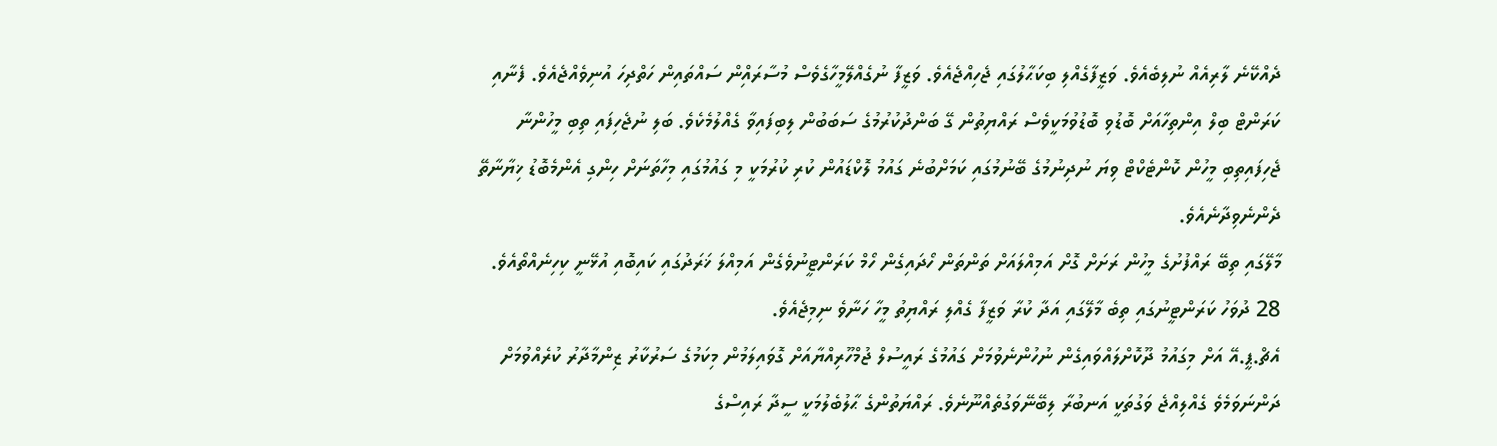ދެއްކޭނެ ލާރިއެއް ނުލިބެއެވެ. ވަޒީފާގެއްލި ބިކަޙާލުގައި ޖެހިއްޖެއެވެ. ވަޒީފާ ނުގެއްލޭމީހާގެވެސް މުސާރައްިން ސައްތައިން ހަތްދިހަ އުނިވެއްޖެއެވެ. ފެނާއި ކަރަންޓް ބިލް އިންތިހާއަށް ބޮޑުވި ބޮޑުވުމަކީވެސް ރައްޔިތުން ގޭ ބަންދުކުރުމުގެ ސަބަބުން ލިބިފައިވާ ގެއްލުމެކެވެ. ބަލި ނުޖެހިފައި ތިބި މީހުންނާ ޖެހިފައިތިބި މީހުން ކޮންޓެކްޓް ވިޔަ ނުދިނުމުގެ ބޭނުމުގައި ކަމަށްބުނެ ގައުމު ލޮކްޑައުން ކުރި ކުރުމަކީ މި ގައުމުގައި މިހާތަނަށް ހިންގި އެންމެބޮޑު ޚިޔާނާތޭ ދެންނެވިދާނެއެވެ.
މާލޭގައި ތިބޭ ރައްފުށުގެ މީހުން ރަށަށް ގޮށް އަމިއްލައަށް ތަންތަން ހޯދައިގެން ހޯމް ކަރަންޓީނުވެގެން އަމިއްލަ ޚަރަދުގައި ކައިބޮއި އުޅޭނީ ކިހިނެއްތޯއެވެ. 28 ދުވަހު ކަރަންޓީނުގައި ތިބެ މާލޭގައި އަދާ ކުރާ ވަޒީފާ ގެއްލި ރައްޔިތު މީހާ ހަނާވެ ނިމިޖެއެވެ.
އެޗް.ޕީ.އޭ އަށް މިގައުމު ދޫކޮށްލައްވައިގެން ނުހުންނެވުމަށް ގައުމުގެ ރައީސުލް ޖުމްހޫރިއްޔާއަށް ގޮވައިލަމުން މިކަމުގެ ސަރުކާރު ޒިންމާދާރު ކުރެއްވުމަށް ދަންނަވަމެވެ ގެއްލިއްޖެ ވަގުތަކީ އަނބުރާ ލިބޭނޭވަގުތެއްނޫނެވެ. ރައްޔަތުންގެ ޙާލުބެލުމަކީ ސީދާ ރައިސްގެ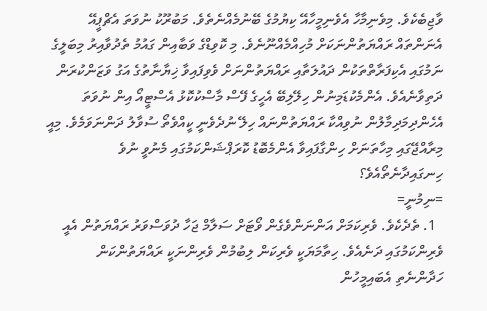ވާޖިބެކެވެ. މިވެނިމާހާ އެވެނިމީހާއޭ ކިޔުމުގެ ބޭނުމެއްނެތެވެ. މަބުރޫކު ނުވަތަ އެޗްޕީއޭ އެނަންތައް ރައްޔަތުންނަކަށް މުހިއްމެއްނޫނެވެ. މި ކޮވިޑްގެ ވަބާއިން ގައުމު ތެދުވާއިރު މިބަލީގެ ނަމުގައި އެކިފަރާތްތަކުން ދައުލަތާއި ރައްޔަތުންނަށް ވެވިފައިވާ ޚިޔާނާތުގެ އަގު ވަޒަންކުރަން ދަތިވާނެއެވެ. އެންމެކުޑަމިނުން ހިލޭލިބޭ އެހީގެ ފޭސް މާސްކުކޮޅު އެސްޓީއޯ އިން ނުވަތަ އެހެންދިމަދިމާލުން ނުވިއްކާ ރައްޔަތުންނައް ހިލޭ ނުދެވެނީ ކީއްވެތޯ ސުވާލު ދަންނަވަމެވެ. މިއީ މިރާއްޖޭގައި މިހާތަނަށް ހިންގާފައިވާ އެންމެބޮޑު ކޮރަޕްޝަންކަމުގައި މެނުވީ ނުވެ ހިނގައިދާނެތޯއެވެ؟
=ނިމުނީ=
  1. ތެދެކެވެ. ވެރިކަމަށް އަންނަންވެގެން ވޯޓަށް ސަލާމް ޖަހާ ދުވަސްވަރު ރައްޔަތުން އެއީ ވެރިންކަމުގައި ދަނެއެވެ. ހިތާމަޔަކީ ވެރިކަން ލިބުމުން ވެރިންނަކީ ރައްޔަތުންކަން ހަދާންނެތި އެބައިމީހުން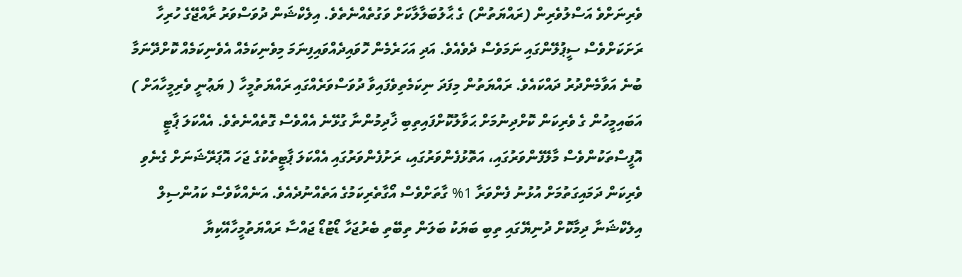ވެރިނަށްވެ އަސްލުވެރިން (ރައްޔަތުން) ގެ ޙާލުބަލާލާކަށް ވަގުތެއްނެތެވެ. އިލެކްޝަން ދުވަސްވަރު ރާއްޖޭގެ ހުރިހާ ރަށަކަށްވެސް ސީޕުލޭންގައި ނަމަވެސް ދެވެއެވެ. އަދި އަހަރެމެން ހޮވައިދެއްވައިފިނަމަ މިވެނިކަމެއް އެވެނިކަމެއް ކޮށްދޭނަމާ ބުނެ އަވާމެންދުރު ދައްކައެވެ. ރައްޔަތުން މިފަދަ ނިކަމެތިވެފައިވާ ދުވަސްވަރެއްގައި ރައްޔަތުމީހާ ( ޔަޢުނީ ވެރިމީހާއަށް ) އަބައިމީހުން ގެ ވެރިކަން ކޮށްދިނުމަށް ޙަވާލުކޮށްފައިތިބި ޚާދިމުންނާ ގުޅޭނެ އެއްވެސް ގޮތެއްނެތެވެ. އެއްކަލަ ޕާޓީ އޮފީސްތަކުންވެސް މާލޭފެންވަރުގައި، އަތޮޅުފެންވަރުގައި، ރަށުފެންވަރުގައި އެއްކަލަ ޕާޓީތެކުގެ ޖަހަ އޮޕަރޭޝަނަށް ގެނެވި ވެރިކަން ދަމައިގަތުމަށް އުޅުނު ފެންވަރާ 1% ގާތަށްވެސް އޯގާތެރިކަމުގެ އަތެއްނުދެއެވެ. އަނެއްކާވެސް ކައުންސިލް އިލެކްޝަނާ ދިމާކޮށް ދުނިޔޭގައި ތިބި ބަޔަކު ބަލަން ތިބޭތި ބެރުޖަހާ ޑޯޓުޑޯ ޖައްސާ ރައްޔަތުމީހާއޭކިޔާ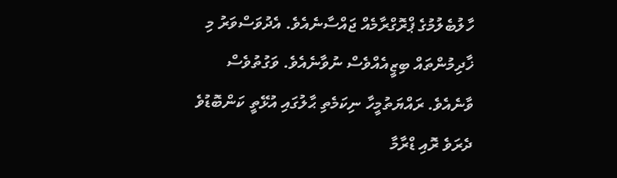ހާލުބެލުމުގެ ޕްރޮގްރާމެއް ޖައްސާނެއެވެ. އެދުވަސްވަރު މި ޚާދިމުންތައް ބިޒީއެއްވެސް ނުވާނެއެވެ. ވަގުތުވެސް ވާނެއެވެ. ރައްޔަތުމީހާ ނިކަމެތި ޙާލުގައި އުޅޭތީ ކަންބޮޑުވެ ދެރަވެ ރޮއި ޑްރާމާ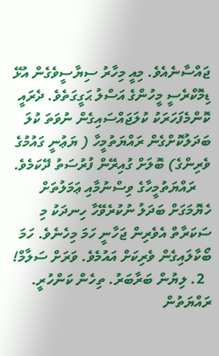ޖައްސާނެއެވެ. މިއީ މިހާރު ސިޔާސީވެގެން އުޅޭ ޑިމޮކްރެސީ މީހުންގެ އަސްލު ޙަގީގަތެވެ. ދެރައީ ކޮންމެފަހަރަކު ކުލަޖައްސައިގެން ނުވަތަ ކުލަ ބަދަލުކޮށްގެން ރައްޔަތުމީހާ ( ޔަޢުނީ ގައުމުގެ ވެރިންގެ) ބޮލަށް ގުއިރޭން ފުރުސަތު ދޭކަމެވެ.
    ރައްޔަތުމީހާގެ ވިސްނުމާއި ޢަމަލުތަށް ހެޔޮމަގަށް ބަދަލު ނުކުރެވޭހާ ހިނދަކު މި ސަކަރާތް އެވެރިން ޖަހާނީ ހަމަ މިހެނެވެ. ހަމަ ބޯކާލައިގެން ވެރިކަށް އައުމެވެ. ވަރަށް ސަލާމް!
  2. ލިޔުން ބަރާބަރު. ތިހެން ކަންހުރީ. ރައްޔަތުން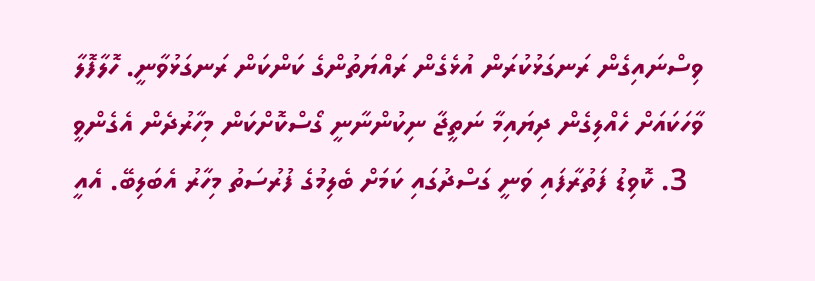ވިސްނައިގެން ރަނގަޅުކުރަން އުޅެގެން ރައްޔަތުންގެ ކަންކަން ރަނގަޅުވާނީ. ހޮލާފޮލާ ވާހަކައަށް ހެއްލިގެން ދިޔައިމާ ނަތީޖާ ނިކުންނާނީ ގޯސްކޮށްކަން މިހާރުދެން އެގެންވީ
  3. ކޮވިޑު ފަތުރާފައި ވަނީ ގަސްދުގައި ކަމަށް ބެލިމުގެ ފުރުސަތު މިހާރު އެބަލިބޭ. އެއީ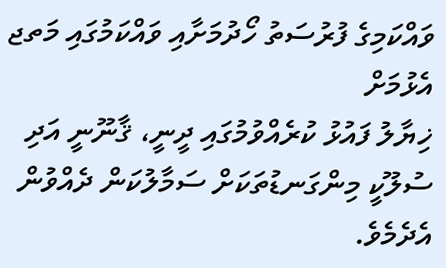ވައްކަމިގެ ފުރުސަތު ހޯދުމަށާއި ވައްކަމުގައި މަތޖ އެޅުމަށް
ޚިޔާލު ފައުޅު ކުރެއްވުމުގައި ދީނީ، ޤާނޫނީ އަދި ސުލޫކީ މިންގަނޑުތަކަށް ސަމާލުކަން ދެއްވުން އެދެމެވެ.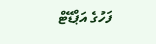ފަހުގެ އަޕްޑޭޓް